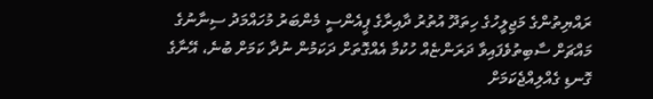ރައްޔިތުންގެ މަޖިލީހުގެ ހިތަދޫ އުތުރު ދާއިރާގެ ޕީއެންސީ މެންބަރު މުހައްމަދު ސިނާނުގެ މައްޗަށް ސާބިތުވެފައިވާ ދަރަންޏެއް ހުކުމާ އެއްގޮތަށް ދަކަމުން ނުދާ ކަމަށް ބުނެ، އޭނާގެ ގޮނޑި ގެއްލިއްޖެކަމަށް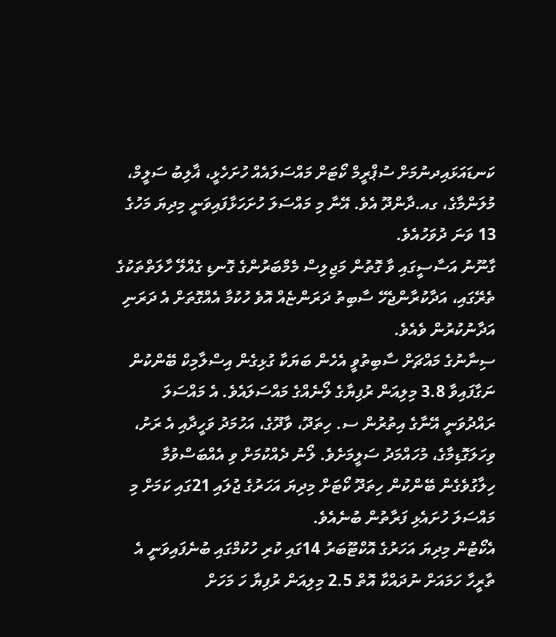ކަނޑައަޅައިދނުމަށް ސުޕްރީމް ކޯޓަށް މައްސަލައެއް ހުށަހެޅީ، ޣާލިބު ސަލީމް، މުލަންމާގެ، ގއ.ދާންދޫ އެވެ. އޭނާ މި މައްސަލަ ހުށަހަޅާފައިވަނީ މިދިޔަ މަހުގެ 13 ވަނަ ދުވަހުއެވެ.
ގާނޫނު އަސާސީގައި ވާ ގޮތުން މަޖިލިސް މެމްބަރުންގެ ގޮނޑި ގެއްލޭ ހާލަތްތަކުގެ ތެރޭގައި، އަދާކުރާންޖެހޭ ސާބިތު ދަރަންޏެއް އޮވެ ހުކުމާ އެއްގޮތަށް އެ ދަރަނި އަދާނުކުރުން ވެއެވެ.
ސިނާނުގެ މައްޗަށް ސާބިތުވީ އެހެން ބަޔަކާ ގުޅިގެން އިސްލާމިކް ބޭންކުން ނަގާފައިވާ 3.8 މިލިއަން ރުފިޔާގެ ލޯނެއްގެ މައްސަލައެވެ. އެ މައްސަލަ ރައްދުވަނީ އޭނާގެ އިތުރުން ސ. ހިތަދޫ، ވާދޫގެ، އަހުމަދު ވަހީދާއި އެ ރަށު، ވިހަލަގޮޑިމާގެ، މުހައްމަދު ސަލީމަށެވެ. ލޯނު ދެއްކުމަށް ވި އެއްބަސްވުމާ ހިލާގުވެގެން ބޭންކުން ހިތަދޫ ކޯޓަށް މިދިޔަ އަހަރުގެ ޖުލައި 21ގައި ކަމަށް މި މައްސަލަ ހުށައެޅި ފަރާތުން ބުނެއެވެ.
އެކޯޓުން މިދިޔަ އަހަރުގެ އޮކްޓޫބަރު 14ގައި ކުރި ހުކުމްގައި ބުނެފައިވަނީ އެ ތާރީހާ ހަމައަށް ނުދައްކާ އޮތް 2.5 މިލިއަން ރުފިޔާ ހަ މަހަށް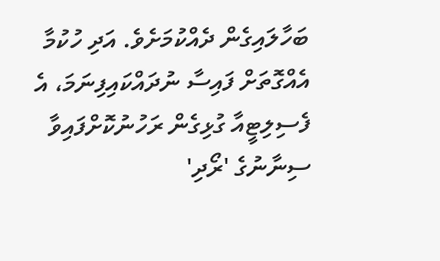ބަހާލައިގެން ދެއްކުމަށެވެ. އަދި ހުކުމާ އެއްގޮތަށް ފައިސާ ނުދައްކައިފިނަމަ، އެ ފެސިލިޓީއާ ގުޅިގެން ރަހުނުކޮށްފައިވާ ސިނާނުގެ 'ރޯދި'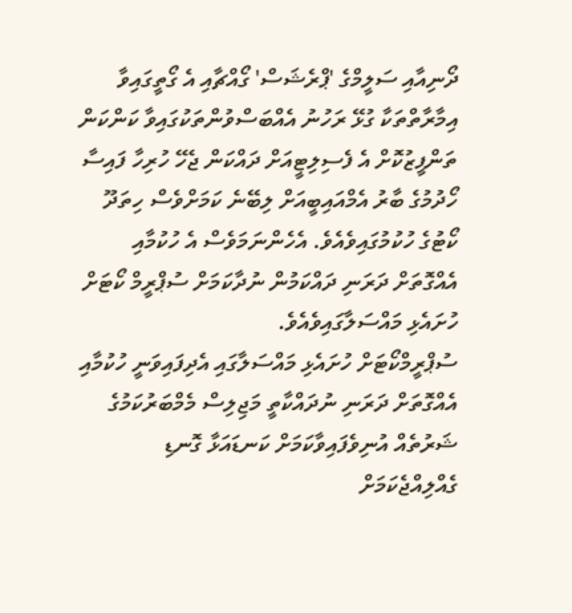ދޯނިއާއި ސަލީމްގެ 'ޕްރެޝަސް' ގޯއްޗާއި އެ ގޯތީގައިވާ އިމާރާތްތަކާ ގުޅޭ ރަހުނު އެއްބަސްވުންތަކުގައިވާ ކަންކަން ތަންފީޒުކޮށް އެ ފެސިލިޓީއަށް ދައްކަން ޖެހޭ ހުރިހާ ފައިސާ ހޯދުމުގެ ބާރު އެމްއައިބީއަށް ލިބޭނެ ކަމަށްވެސް ހިތަދޫ ކޯޓުގެ ހުކުމުގައިވެއެވެ. އެހެންނަމަވެސް އެ ހުކުމާއި އެއްގޮތަށް ދަރަނި ދައްކަމުން ނުދާކަމަށް ސުޕްރީމް ކޯޓަށް ހުށައެޅި މައްސަލާގައިވެއެވެ.
ސުޕްރީމްކޯޓަށް ހުށައެޅި މައްސަލާގައި އެދިފައިވަނީ ހުކުމާއި އެއްގޮތަށް ދަރަނި ނުދައްކާތީ މަޖިލިސް މެމްބަރުކަމުގެ ޝަރުތެއް އުނިވެފައިވާކަމަށް ކަނޑައަޅާ ގޮނޑި ގެއްލިއްޖެކަމަށް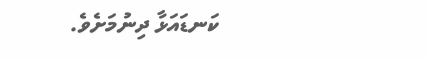ކަނޑައަޅާ ދިނުމަށެވެ.